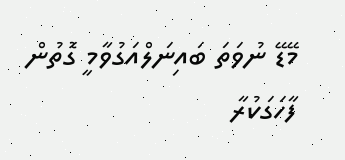މޭޑޭ ނުވަތަ ބައިނަލްއަގުވާމީ ގޮތުން ފާހަގަކުރާ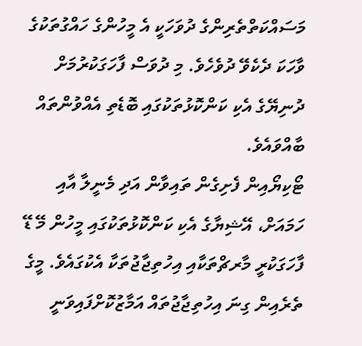މަސައްކަތްތެރިންގެ ދުވަހަކީ އެ މީހުންގެ ހައްގުތަކުގެ ވާހަކަ ދެކެވޭ ދުވެހެވެ. މި ދުވަސް ފާހަގަކުރުމަށް ދުނިޔޭގެ އެކި ކަންކޮޅުތަކުގައި ބޮޑެތި އެއްވުންތައް ބާއްވައެވެ.
ޓޯކިޔޯއިން ފެށިގެން ތައިވާން އަދި މެނީލާ އާއި ހަމައަށް، އޭޝިޔާގެ އެކި ކަންކޮޅުތަކުގައި މީހުން މޭ ޑޭ ފާހަގަކުރީ މާރޗްތަކާއި އިހުތިޖާޖުތަކާ އެކުގައެވެ. މީގެ ތެރެއިން ގިނަ އިހުތިޖާޖުތައް އަމާޒުކޮށްފައިވަނީ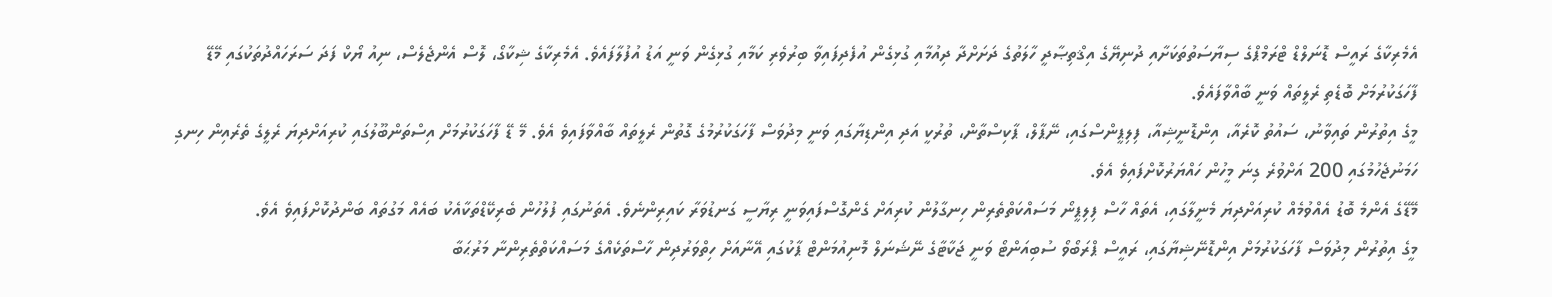އެމެރިކާގެ ރައީސް ޑޮނަލްޑް ޓްރަމްޕްގެ ސިޔާސަތުތަކަށާއި ދުނިޔޭގެ އިޤްތިޞާދީ ހާލަތުގެ ދަށަށްދާ ދިއުމާއި ގުޅިގެން އުފެދިފައިވާ ބިރުވެރި ކަމާއި ގުޅިގެން ވަނީ އަޑު އުފުލާފައެވެ. އެމެރިކާގެ ޝިކާގޯ، ލޮސް އެންޖެލެސް، ނިއު ޔޯކް ފަދަ ސަރަހައްދުތަކުގައި މޭޑޭ ފާހަގަކުރުމަށް ބޮޑެތި ރެލީތައް ވަނީ ބާއްވާފައެވެ.
މީގެ އިތުރުން ތައިވާނު، ސައުތު ކޮރެއާ، އިންޑޮނީޝިއާ، ފިލިޕީންސްގައި، ނޭޕާލް، ޕާކިސްތާން، ތުރުކީ އަދި އިންޑިޔާގައި ވަނީ މިދުވަސް ފާހަގަކުރުމުގެ ގޮތުން ރެލީތައް ބާއްވާފައިވެ އެވެ. މޭ ޑޭ ފާހަގަކުރުމަށް އިސްތަންބޫލުގައި ކުރިއަށްދިޔަ ރެލީގެ ތެރެއިން ހިނގި ހަމަނުޖެހުމުގައި 200 އަށްވުރެ ގިނަ މީހުން ހައްޔަރުކޮށްފައިވެ އެވެ.
މޭޑޭގެ އެންމެ ބޮޑު އެއްވުމެއް ކުރިއަށްދިޔަ މެނީލާގައި، އެތައް ހާސް ފިލިޕީނޯ މަސައްކަތްތެރިން ހިނގާލުން ކުރިއަށް ގެންގޮސްފައިވަނީ ރިޔާސީ ގަނޑުވަރާ ކައިރިންނެވެ. އެތަނުގައި ފުލުހުން ބެރިކޭޑްތަކާއެކު ބައެއް މަގުތައް ބަންދުކޮށްފައިވެ އެވެ.
މީގެ އިތުރުން މިދުވަސް ފާހަގަކުރުމަށް އިންޑޮނޭޝިޔާގައި، ރައީސް ޕްރަބޯވޯ ސުބިއަންޓޯ ވަނީ ޖަކާޓާގެ ނޭޝަނަލް މޮނިއުމަންޓް ޕާކުގައި އޭނާއަށް ހިތްވަރުދިން ހާސްތަކެއްގެ މަސައްކަތްތެރިންނާ މަރުޙަބާ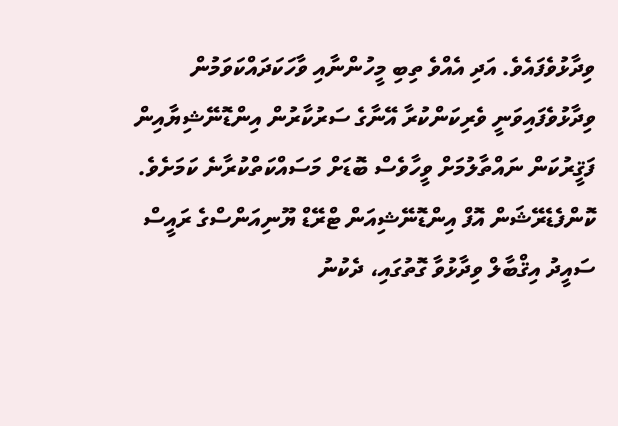ވިދާޅުވެފައެވެ. އަދި އެއްވެ ތިބި މީހުންނާއި ވާހަކަދައްކަވަމުން ވިދާޅުވެފައިވަނީ ވެރިކަންކުރާ އޭނާގެ ސަރުކާރުން އިންޑޮނޭޝިޔާއިން ފަޤީރުކަން ނައްތާލުމަށް ވީހާވެސް ބޮޑަށް މަސައްކަތްކުރާނެ ކަމަށެވެ.
ކޮންފެޑެރޭޝަން އޮފް އިންޑޮނޭޝިއަން ޓްރޭޑް ޔޫނިއަންސްގެ ރައީސް ސައީދު އިޤްބާލް ވިދާޅުވާ ގޮތުގައި، ދެކުނު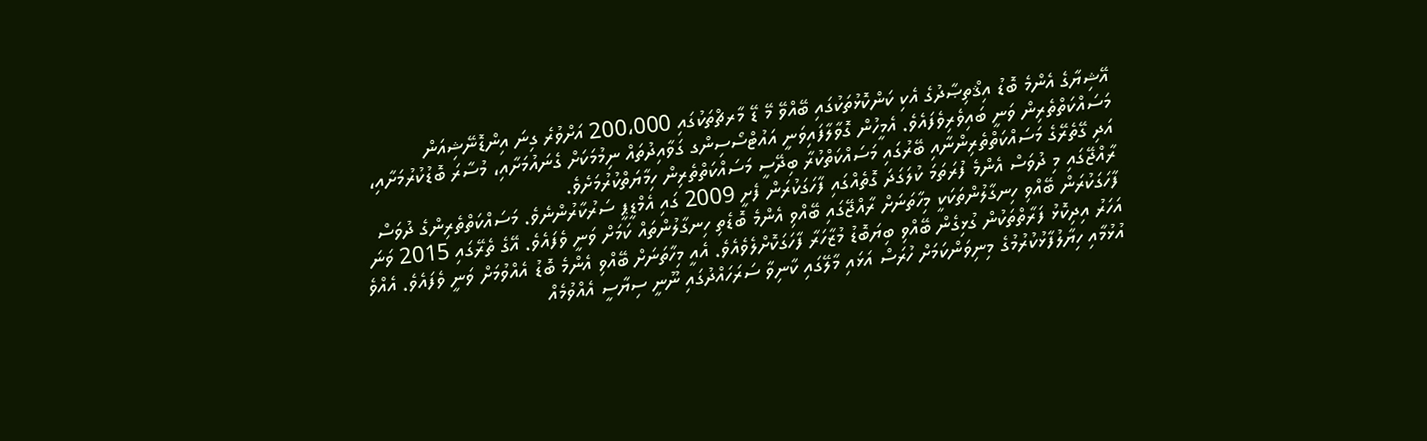އޭޝިޔާގެ އެންމެ ބޮޑު އިޤްތިޞާދުގެ އެކި ކަންކޮޅުތަކުގައި ބޭއްވޭ މޭ ޑޭ މާރޗްތަކުގައި 200،000 އަށްވުރެ ގިނަ އިންޑޮނޭޝިއަން މަސައްކަތްތެރިން ވަނީ ބައިވެރިވެފައެވެ. އެމީހުން ގޮވާލާފައިވަނީ އައުޓްސޯސިންގ ގަވާއިދުތައް ނިމުމަކަށް ގެނައުމަށާއި، މުސާރަ ބޮޑުކުރުމަށާއި، އަދި ގޭތެރޭގެ މަސައްކަތްތެރިންނާއި ބޭރުގައި މަސައްކަތްކުރާ ބިދޭސީ މަސައްކަތްތެރިން ހިމާޔަތްކުރުމަށެވެ.
ރާއްޖޭގައި މި ދުވަސް އެންމެ ފުރަތަމަ ކުލަގަދަ ގޮތެއްގައި ފާހަގަކުރަން ފެށީ 2009 ގައި އެމްޑީޕީ ސަރުކާރުންނެވެ. މަސައްކަތްތެރިންގެ ދުވަސް ފާހަގަކުރަން ބޭއްވި ހިނގާލުންތަކަކީ މިހާތަނަށް ރާއްޖޭގައި ބޭއްވި އެންމެ ބޮޑެތި ހިނގާލުންތައް ކަމަށް ވަނީ ވެފައެވެ. އޭގެ ތެރޭގައި 2015 ވަނަ އަހަރު އިދިކޮޅު ފަރާތްތަކުން ގުޅިގެން ބޭއްވި ބިޔަބޮޑު މުޒާހަރާ ފާހަގަކޮށްލެވެއެވެ. އެއީ މިހާތަނަށް ބޭއްވި އެންމެ ބޮޑު އެއްވުމަށް ވަނީ ވެފައެވެ. އެއްވެ އުޅުމާއި ހިޔާލުފާޅުކުރުމުގެ މިނިވަންކަމަށް ހުރަސް އަޅައި މާލޭގައި ކާނިވާ ސަރަހައްދުގައި ނޫނީ ސިޔާސީ އެއްވުމެއް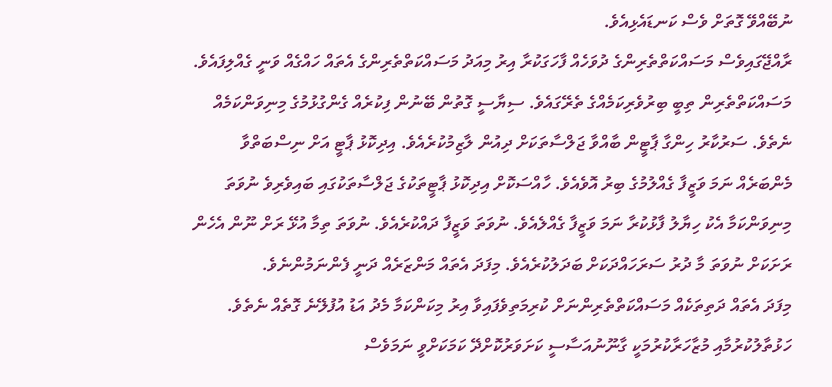ނުބޭއްވޭ ގޮތަށް ވެސް ކަނޑައެޅިއެވެ.
ރާއްޖޭގައިވެސް މަސައްކަތްތެރިންގެ ދުވަހެއް ފާހަގަކުރާ އިރު މިއަދު މަސައްކަތްތެރިންގެ އެތައް ހައްގެއް ވަނީ ގެއްލިފައެވެ. މަސައްކަތްތެރިން ތިބީ ބިރުވެރިކަމެއްގެ ތެރޭގައެވެ. ސިޔާސީ ގޮތުން ބޭނުން ފިކުރެއް ގެންގުޅުމުގެ މިނިވަންކަމެއް ނެތެވެ. ސަރުކާރު ހިންގާ ޕާޓީން ބާއްވާ ޖަލްސާތަކަށް ދިއުން ލާޒިމުކުރެއެވެ. އިދިކޮޅު ޕާޓީ އަށް ނިސްބަތްވާ މެންބަރެއް ނަމަ ވަޒީފާ ގެއްލުމުގެ ބިރު އޮވެއެވެ. ހާއްސަކޮށް އިދިކޮޅު ޕާޓީތަކުގެ ޖަލްސާތަކުގައި ބައިވެރިވެ ނުވަތަ މިނިވަންކަމާ އެކު ހިޔާލު ފާޅުކުރާ ނަމަ ވަޒީފާ ގެއްލެއެވެ. ނުވަތަ ވަޒީފާ ދައްކުރެއެވެ. ނުވަތަ ތިމާ އުޅޭ ރަށް ނޫން އެހެން ރަށަކަށް ނުވަތަ މާ ދުރު ސަރަހައްދަކަށް ބަދަލުކުރެއެވެ. މިފަދަ އެތައް މަންޒަރެއް ދަނީ ފެންނަމުންނެވެ.
މިފަދަ އެތައް ދަތިތަކެއް މަސައްކަތްތެރިންނަށް ކުރިމަތިވެފައިވާ އިރު މިކަންކަމާ މެދު އަޑު އުފުލޭނެ ގޮތެއް ނެތެވެ. ހަޅުތާލުކުރުމާއި މުޒާހަރާކުރުމަކީ ގާނޫނުއަސާސީ ކަށަވަރުކޮށްދޭ ކަމަކަށްވީ ނަމަވެސް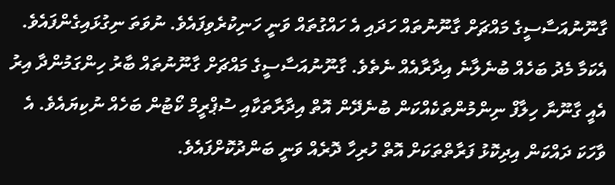ގާނޫނުއަސާސީގެ މައްޗަށް ގާނޫނުތައް ހަދައި އެ ހައްގުތައް ވަނީ ހަނިކުރެވިފައެވެ. ނުވަތަ ނިގުޅައިގެންފައެވެ. އެކަމާ މެދު ބަހެއް ބުނެލާނެ އިދާރާއެއް ނެތެވެ. ގާނޫނުއަސާސީގެ މައްޗަށް ގާނޫނުތައް ބާރު ހިންގަމުންދާ އިރު އެއީ ގާނޫނާ ހިލާފް ނިންމުންތަކެއްކަން ބުނެދޭން އޮތް އިދާރާތަކާއި ސުޕްރީމް ކޯޓުން ބަހެއް ނުކިޔައެވެ. އެ ވާހަކަ ދައްކަން އިދިކޮޅު ފަރާތްތަކަށް އޮތް ހުރިހާ ދޮރެއް ވަނީ ބަންދުކޮށްފައެވެ.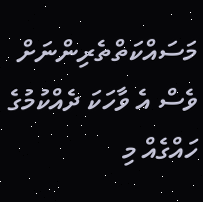މަސައްކަތްތެރިންނަށް ވެސް އެ ވާހަކަ ދެއްކުމުގެ ހައްގެއް މި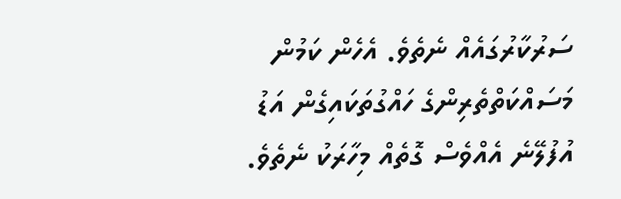ސަރުކާރުގައެއް ނެތެވެ. އެހެން ކަމުން މަސައްކަތްތެރިންގެ ހައްގުތަކައިގެން އަޑު އުފުލޭނެ އެއްވެސް ގޮތެއް މިހާރަކު ނެތެވެ.